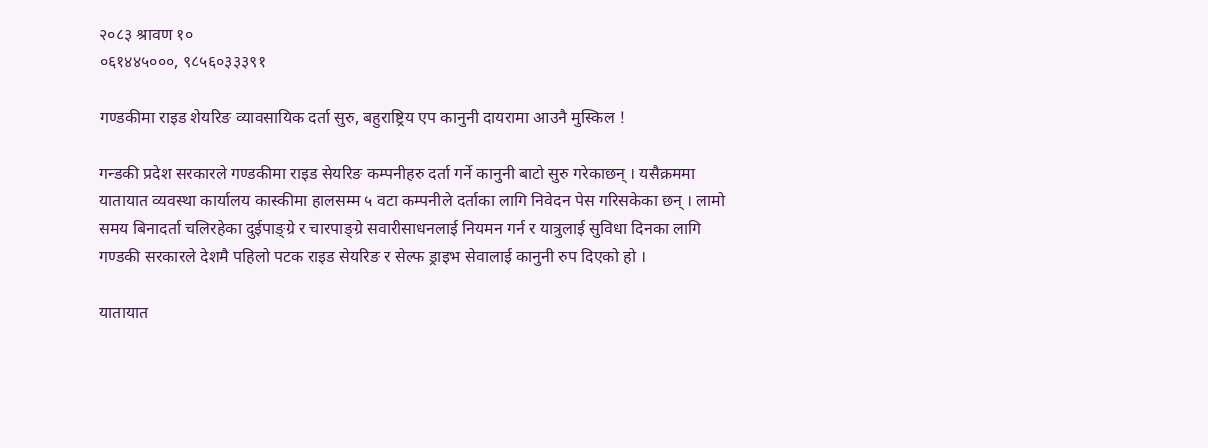२०८३ श्रावण १०
०६१४४५०००, ९८५६०३३३९१

गण्डकीमा राइड शेयरिङ व्यावसायिक दर्ता सुरु, बहुराष्ट्रिय एप कानुनी दायरामा आउनै मुस्किल !

गन्डकी प्रदेश सरकारले गण्डकीमा राइड सेयरिङ कम्पनीहरु दर्ता गर्ने कानुनी बाटो सुरु गरेकाछन् । यसैक्रममा यातायात व्यवस्था कार्यालय कास्कीमा हालसम्म ५ वटा कम्पनीले दर्ताका लागि निवेदन पेस गरिसकेका छन् । लामो समय बिनादर्ता चलिरहेका दुईपाङ्ग्रे र चारपाङ्ग्रे सवारीसाधनलाई नियमन गर्न र यात्रुलाई सुविधा दिनका लागि गण्डकी सरकारले देशमै पहिलो पटक राइड सेयरिङ र सेल्फ ड्राइभ सेवालाई कानुनी रुप दिएको हो ।

यातायात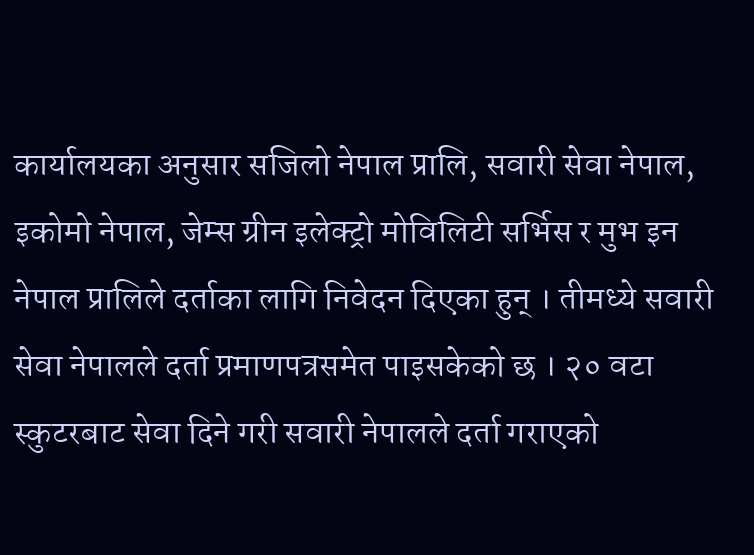कार्यालयका अनुसार सजिलो नेपाल प्रालि, सवारी सेवा नेपाल, इकोमो नेपाल, जेम्स ग्रीन इलेक्ट्रो मोविलिटी सर्भिस र मुभ इन नेपाल प्रालिले दर्ताका लागि निवेदन दिएका हुन् । तीमध्ये सवारी सेवा नेपालले दर्ता प्रमाणपत्रसमेत पाइसकेको छ । २० वटा स्कुटरबाट सेवा दिने गरी सवारी नेपालले दर्ता गराएको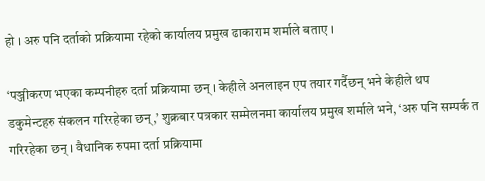हो । अरु पनि दर्ताको प्रक्रियामा रहेको कार्यालय प्रमुख ढाकाराम शर्माले बताए ।

‘पञ्जीकरण भएका कम्पनीहरु दर्ता प्रक्रियामा छन् । केहीले अनलाइन एप तयार गर्दैछन् भने केहीले थप डकुमेन्टहरु संकलन गरिरहेका छन्,’ शुक्रबार पत्रकार सम्मेलनमा कार्यालय प्रमुख शर्माले भने, ‘अरु पनि सम्पर्क त गरिरहेका छन् । वैधानिक रुपमा दर्ता प्रक्रियामा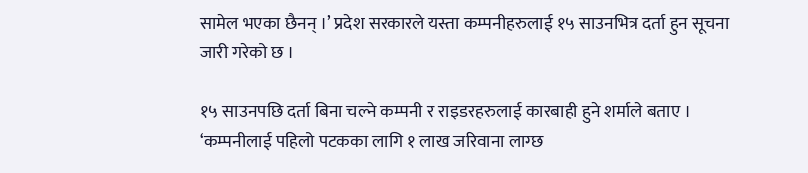सामेल भएका छैनन् ।’ प्रदेश सरकारले यस्ता कम्पनीहरुलाई १५ साउनभित्र दर्ता हुन सूचना जारी गरेको छ ।

१५ साउनपछि दर्ता बिना चल्ने कम्पनी र राइडरहरुलाई कारबाही हुने शर्माले बताए । ‘कम्पनीलाई पहिलो पटकका लागि १ लाख जरिवाना लाग्छ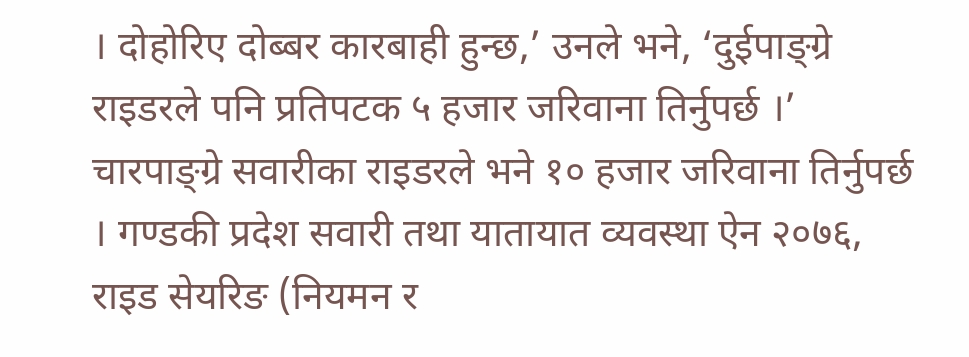। दोहोरिए दोब्बर कारबाही हुन्छ,’ उनले भने, ‘दुईपाङ्ग्रे राइडरले पनि प्रतिपटक ५ हजार जरिवाना तिर्नुपर्छ ।’ चारपाङ्ग्रे सवारीका राइडरले भने १० हजार जरिवाना तिर्नुपर्छ । गण्डकी प्रदेश सवारी तथा यातायात व्यवस्था ऐन २०७६, राइड सेयरिङ (नियमन र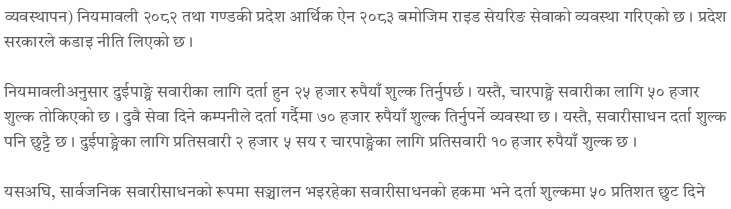व्यवस्थापन) नियमावली २०८२ तथा गण्डकी प्रदेश आर्थिक ऐन २०८३ बमोजिम राइड सेयरिङ सेवाको व्यवस्था गरिएको छ । प्रदेश सरकारले कडाइ नीति लिएको छ ।

नियमावलीअनुसार दुईपाङ्ग्रे सवारीका लागि दर्ता हुन २५ हजार रुपैयाँ शुल्क तिर्नुपर्छ । यस्तै, चारपाङ्ग्रे सवारीका लागि ५० हजार शुल्क तोकिएको छ । दुवै सेवा दिने कम्पनीले दर्ता गर्दैमा ७० हजार रुपैयाँ शुल्क तिर्नुपर्ने व्यवस्था छ । यस्तै, सवारीसाधन दर्ता शुल्क पनि छुट्टै छ । दुईपाङ्ग्रेका लागि प्रतिसवारी २ हजार ५ सय र चारपाङ्ग्रेका लागि प्रतिसवारी १० हजार रुपैयाँ शुल्क छ ।

यसअघि, सार्वजनिक सवारीसाधनको रूपमा सञ्चालन भइरहेका सवारीसाधनको हकमा भने दर्ता शुल्कमा ५० प्रतिशत छुट दिने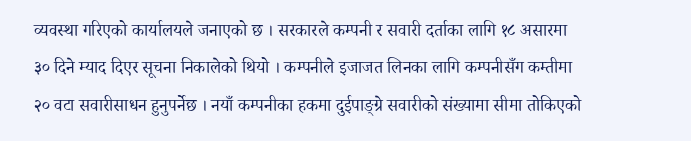व्यवस्था गरिएको कार्यालयले जनाएको छ । सरकारले कम्पनी र सवारी दर्ताका लागि १८ असारमा ३० दिने म्याद दिएर सूचना निकालेको थियो । कम्पनीले इजाजत लिनका लागि कम्पनीसँग कम्तीमा २० वटा सवारीसाधन हुनुपर्नेछ । नयाँ कम्पनीका हकमा दुईपाङ्ग्रे सवारीको संख्यामा सीमा तोकिएको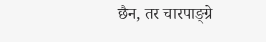छैन, तर चारपाङ्ग्रे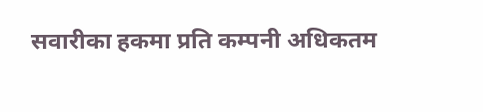सवारीका हकमा प्रति कम्पनी अधिकतम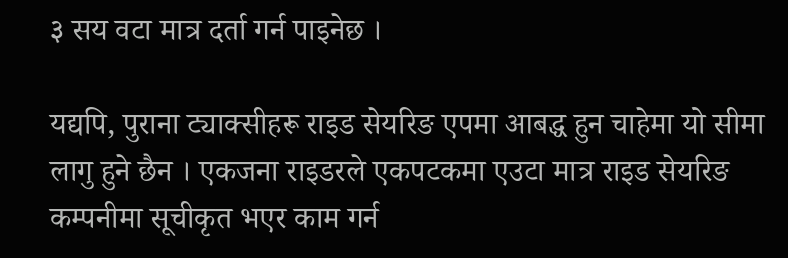३ सय वटा मात्र दर्ता गर्न पाइनेछ ।

यद्यपि, पुराना ट्याक्सीहरू राइड सेयरिङ एपमा आबद्ध हुन चाहेमा यो सीमा लागु हुने छैन । एकजना राइडरले एकपटकमा एउटा मात्र राइड सेयरिङ कम्पनीमा सूचीकृत भएर काम गर्न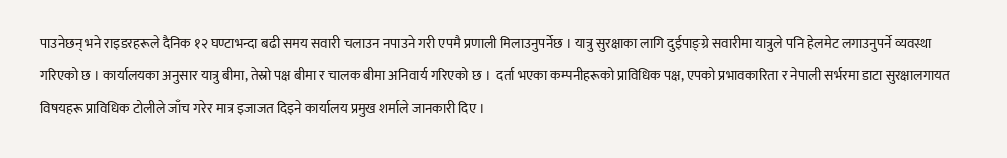पाउनेछन् भने राइडरहरूले दैनिक १२ घण्टाभन्दा बढी समय सवारी चलाउन नपाउने गरी एपमै प्रणाली मिलाउनुपर्नेछ । यात्रु सुरक्षाका लागि दुईपाङ्ग्रे सवारीमा यात्रुले पनि हेलमेट लगाउनुपर्ने व्यवस्था गरिएको छ । कार्यालयका अनुसार यात्रु बीमा, तेस्रो पक्ष बीमा र चालक बीमा अनिवार्य गरिएको छ ।  दर्ता भएका कम्पनीहरूको प्राविधिक पक्ष, एपको प्रभावकारिता र नेपाली सर्भरमा डाटा सुरक्षालगायत विषयहरू प्राविधिक टोलीले जाँच गरेर मात्र इजाजत दिइने कार्यालय प्रमुख शर्माले जानकारी दिए ।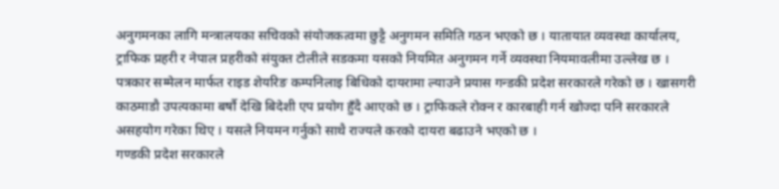अनुगमनका लागि मन्त्रालयका सचिवको संयोजकत्वमा छुट्टै अनुगमन समिति गठन भएको छ । यातायात व्यवस्था कार्यालय, ट्राफिक प्रहरी र नेपाल प्रहरीको संयुक्त टोलीले सडकमा यसको नियमित अनुगमन गर्ने व्यवस्था नियमावलीमा उल्लेख छ ।
पत्रकार सम्मेलन मार्फत राइड शेयरिङ कम्पनिलाइ बिधिको दायरामा ल्याउने प्रयास गन्डकी प्रदेश सरकारले गरेको छ । खासगरी काठमाडौ उपत्यकामा बर्षौ देखि बिदेशी एप प्रयोग हुँदै आएको छ । ट्राफिकले रोक्न र कारबाही गर्न खोज्दा पनि सरकारले असहयोग गरेका थिए । यसले नियमन गर्नुको साथै राज्यले करको दायरा बढाउने भएको छ ।
गण्डकी प्रदेश सरकारले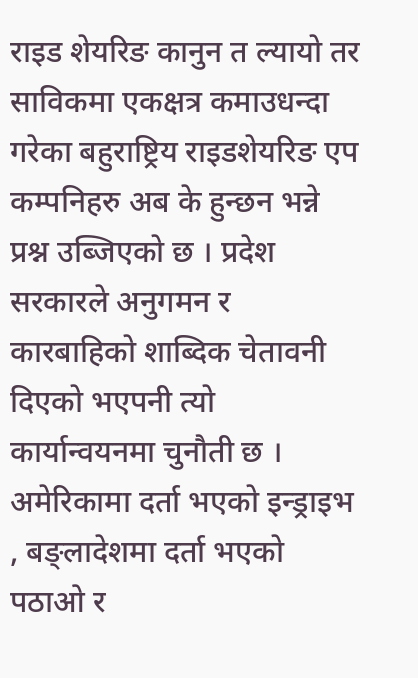राइड शेयरिङ कानुन त ल्यायो तर साविकमा एकक्षत्र कमाउधन्दा गरेका बहुराष्ट्रिय राइडशेयरिङ एप कम्पनिहरु अब के हुन्छन भन्ने प्रश्न उब्जिएको छ । प्रदेश सरकारले अनुगमन र कारबाहिको शाब्दिक चेतावनी दिएको भएपनी त्यो कार्यान्वयनमा चुनौती छ । अमेरिकामा दर्ता भएको इन्ड्राइभ , बङ्लादेशमा दर्ता भएको पठाओ र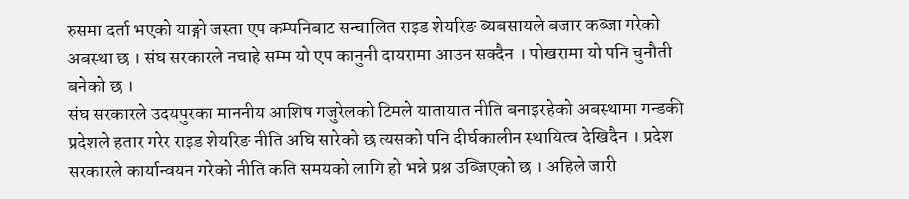रुसमा दर्ता भएको याङ्गो जस्ता एप कम्पनिबाट सन्चालित राइड शेयरिङ ब्यबसायले बजार कब्जा गरेको अबस्था छ । संघ सरकारले नचाहे सम्म यो एप कानुनी दायरामा आउन सक्दैन । पोखरामा यो पनि चुनौती बनेको छ ।
संघ सरकारले उदयपुरका माननीय आशिष गजुरेलको टिमले यातायात नीति बनाइरहेको अबस्थामा गन्डकी प्रदेशले हतार गरेर राइड शेयरिङ नीति अघि सारेको छ त्यसको पनि दीर्घकालीन स्थायित्व देखिदैन । प्रदेश सरकारले कार्यान्वयन गरेको नीति कति समयको लागि हो भन्ने प्रश्न उब्जिएको छ । अहिले जारी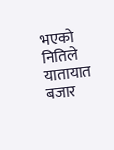भएको नितिले यातायात बजार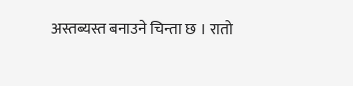अस्तब्यस्त बनाउने चिन्ता छ । रातो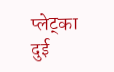प्लेट्का दुई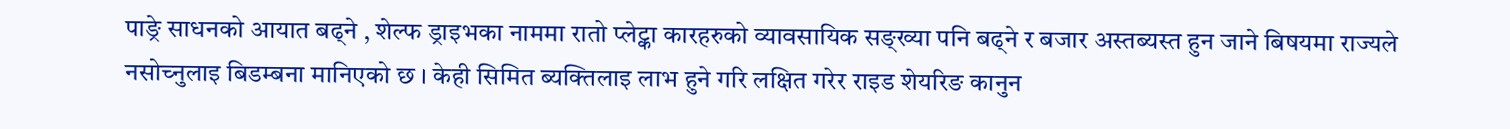पाङ्रे साधनको आयात बढ्ने , शेल्फ ड्राइभका नाममा रातो प्लेट्का कारहरुको व्यावसायिक सङ्ख्या पनि बढ्ने र बजार अस्तब्यस्त हुन जाने बिषयमा राज्यले नसोच्नुलाइ बिडम्बना मानिएको छ । केही सिमित ब्यक्तिलाइ लाभ हुने गरि लक्षित गरेर राइड शेयरिङ कानुन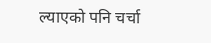ल्याएको पनि चर्चा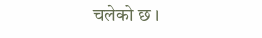चलेको छ ।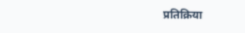प्रतिक्रिया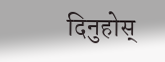दिनुहोस्